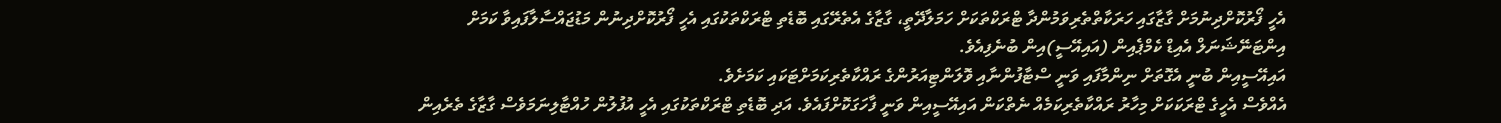އެހީ ފޯރުކޮށްދިނުމަށް ގާޒާގައި ހަރަކާތްތެރިވަމުންދާ ޓްރަކްތަކަށް ހަމަލާދޭތީ، ގާޒާގެ އެތެރޭގައި ބޮޑެތި ޓްރަކްތަކުގައި އެހީ ފޯރުކޮށްދިނުން މަޑުޖައްސާލާފައިވާ ކަމަށް އިންޓަނޭޝަނަލް އެއިޑް ކެމްޕެއިން (އައިއޭސީ)އިން ބުނެފިއެވެ.
އައިއޭސީއިން ބުނީ އެގޮތަށް ނިންމާފައި ވަނީ ސްޓާފުންނާއި ވޮލަންޓިއަރުންގެ ރައްކާތެރިކަމަށްޓަކައި ކަމަށެވެ.
އެއްވެސް އެހީގެ ޓްރަކަކަށް މިހާރު ރައްކާތެރިކަމެއް ނެތްކަން އައިއޭސީއިން ވަނީ ފާހަގަކޮށްފައެވެ. އަދި ބޮޑެތި ޓްރަކްތަކުގައި އެހީ އުފުލުން ހުއްޓާލިނަމަވެސް ގާޒާގެ ތެރެއިން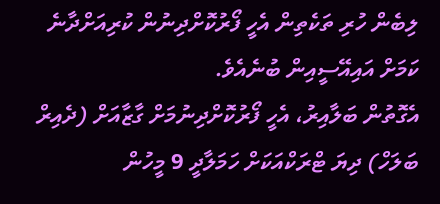ލިބެން ހުރި ތަކެތިން އެހީ ފޯރުކޮށްދިނުން ކުރިއަށްދާނެ ކަމަށް އައިއޭސީއިން ބުނެއެވެ.
އެގޮތުން ބަލާއިރު، އެހީ ފޯރުކޮށްދިނުމަށް ގާޒާއަށް (ދެއިރް ބަލަހް) ދިޔަ ޓްރަކްއަކަށް ހަމަލާދީ 9 މީހުން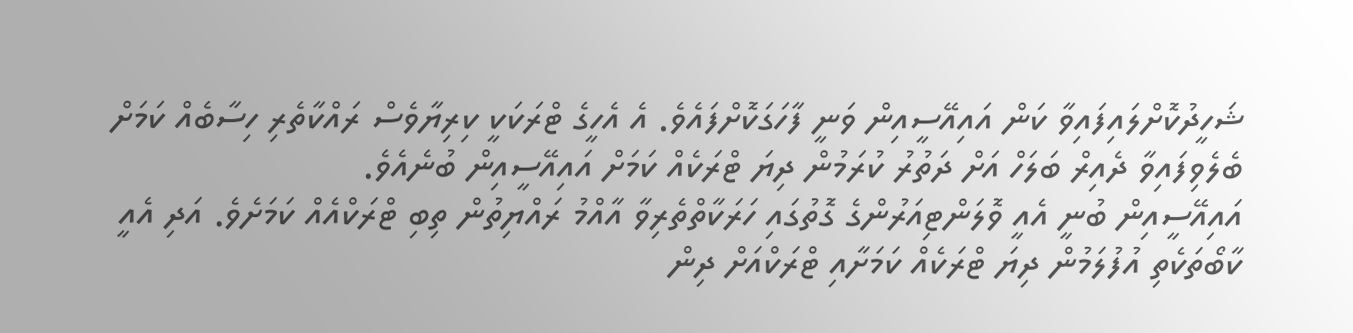ޝަހީދުކޮށްލައިފައިވާ ކަން އައިއޭސީއިން ވަނީ ފާހަގަކޮށްފައެވެ. އެ އެހީގެ ޓްރަކަކީ ކިރިޔާވެސް ރައްކާތެރި ހިސާބެއް ކަމަށް ބެލެވިފައިވާ ދެއިރް ބަލަހް އަށް ދަތުރު ކުރަމުން ދިޔަ ޓްރަކެއް ކަމަށް އައިއޭސީއިން ބުނެއެވެ.
އައިއޭސީއިން ބުނީ އެއީ ވޮލަންޓިއަރުންގެ ގޮތުގައި ހަރަކާތްތެރިވާ އާއްމު ރައްޔިތުން ތިބި ޓްރަކްއެއް ކަމަށެވެ. އަދި އެއީ ކާބޯތަކެތި އުފުލަމުން ދިޔަ ޓްރަކެއް ކަމަށާއި ޓްރަކްއަށް ދިން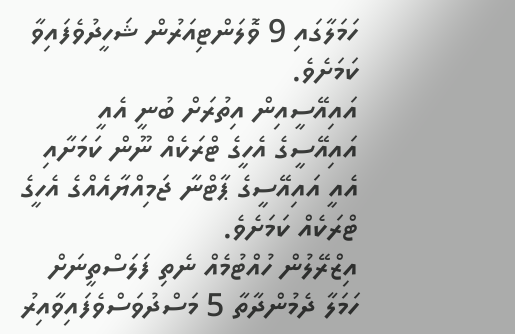ހަމަލާގައި 9 ވޮލަންޓިއަރުން ޝަހީދުވެފައިވާ ކަމަށެވެ.
އައިއޭސީއިން އިތުރަށް ބުނީ އެއީ އައިއޭސީގެ އެހީގެ ޓްރަކެއް ނޫން ކަމަށާއި އެއީ އައިއޭސީގެ ޕާޓްނާ ޖަމިއްޔާއެއްގެ އެހީގެ ޓްރަކެއް ކަމަށެވެ.
އިޒްރޭލުން ހުއްޓުމެއް ނެތި ފަލަސްތީނަށް ހަމަލާ ދެމުންދާތާ 5 މަސްދުވަސްވެފައިވާއިރު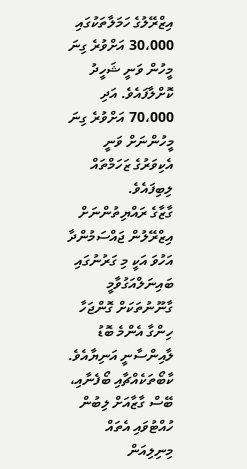އިޒްރޭލުގެ ހަމަލާތަކުގައި 30،000 އަށްވުރެ ގިނަ މީހުން ވަނީ ޝަހީދު ކޮށްލާފައެވެ. އަދި 70،000 އަށްވުރެ ގިނަ މީހުންނަށް ވަނީ އެކިވަރުގެ ޒަހަމްތައް ލިބިފައެވެ.
ގާޒާގެ ރައްޔިތުންނަށް އިޒްރޭލުން ޖައްސަމުންދާ އަހުވަ އަކީ މި ގަރުނުގައި ބައިނަލްއަގުވާމީ ގާނޫނުތަކަށް ގޮންޖަހާ ހިންގާ އެންމެ ބޮޑު ލާއިންސާނީ އަނިޔާއެވެ. ކާބޯތަކެއްޗާއި ބޯފެނާއި، ބޭސް ގާޒާއަށް ލިބުން ހުއްޓުވައި އެތައް މިނިލިއަން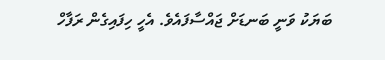ބަޔަކު ވަނީ ބަނޑަށް ޖައްސާފައެވެ. އެހީ ހިފައިގެން ރަފާހް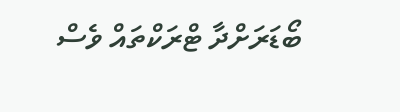ބޯޑަރަށްދާ ޓްރަކްތައް ވެސް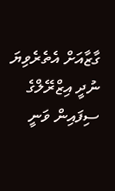ގާޒާއަށް އެތެރެވިޔަ ނުދީ އިޒްރޭލްގެ ސިފައިން ވަނީ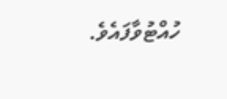ހުއްޓުވާފައެވެ.